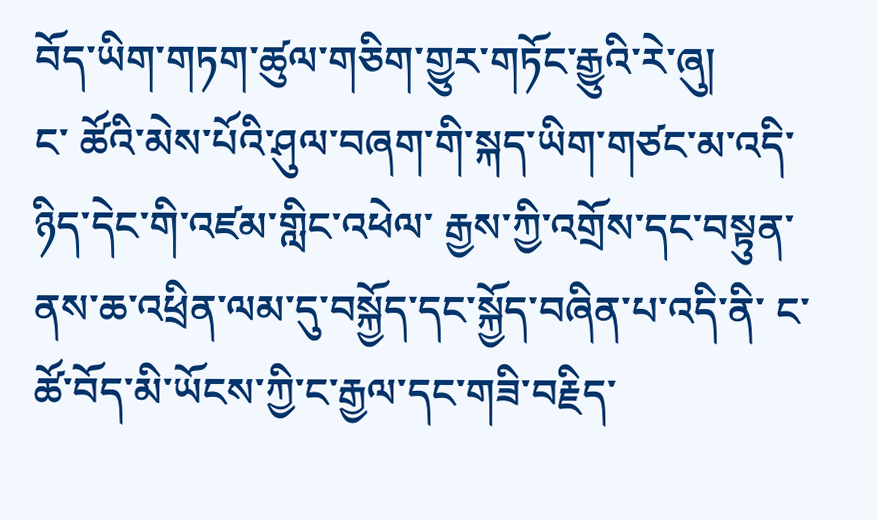བོད་ཡིག་གཏག་ཚུལ་གཅིག་གྱུར་གཏོང་རྒྱུའི་རེ་ཞུ།
ང་ ཚོའི་མེས་པོའི་ཤུལ་བཞག་གི་སྐད་ཡིག་གཙང་མ་འདི་ཉིད་དེང་གི་འཛམ་གླིང་འཕེལ་ རྒྱས་ཀྱི་འགྲོས་དང་བསྟུན་ནས་ཆ་འཕྲིན་ལམ་དུ་བསྐྱོད་དང་སྐྱོད་བཞིན་པ་འདི་ནི་ ང་ཚོ་བོད་མི་ཡོངས་ཀྱི་ང་རྒྱལ་དང་གཟི་བརྗིད་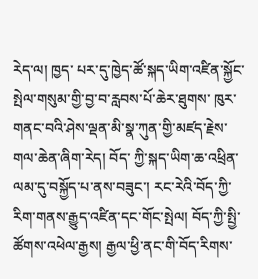རེད་ལ། ཁྱད་ པར་དུ་ཁྱེད་ཚོ་སྐད་ཡིག་འཛིན་སྐྱོང་སྤེལ་གསུམ་གྱི་བྱ་བ་རླབས་པོ་ཆེར་ཐུགས་ ཁུར་གནང་བའི་ཤེས་ལྡན་མི་སྣ་ཀུན་གྱི་མཛད་རྗེས་གལ་ཆེན་ཞིག་རེད། བོད་ ཀྱི་སྐད་ཡིག་ཆ་འཕྲིན་ལམ་དུ་བསྐྱོད་པ་ནས་བཟུང་། རང་རེའི་བོད་ཀྱི་རིག་གནས་རྒྱུད་འཛིན་དང་གོང་སྤེལ། བོད་ཀྱི་སྤྱི་ཚོགས་འཕེལ་རྒྱས། རྒྱལ་ཕྱི་ནང་གི་བོད་རིགས་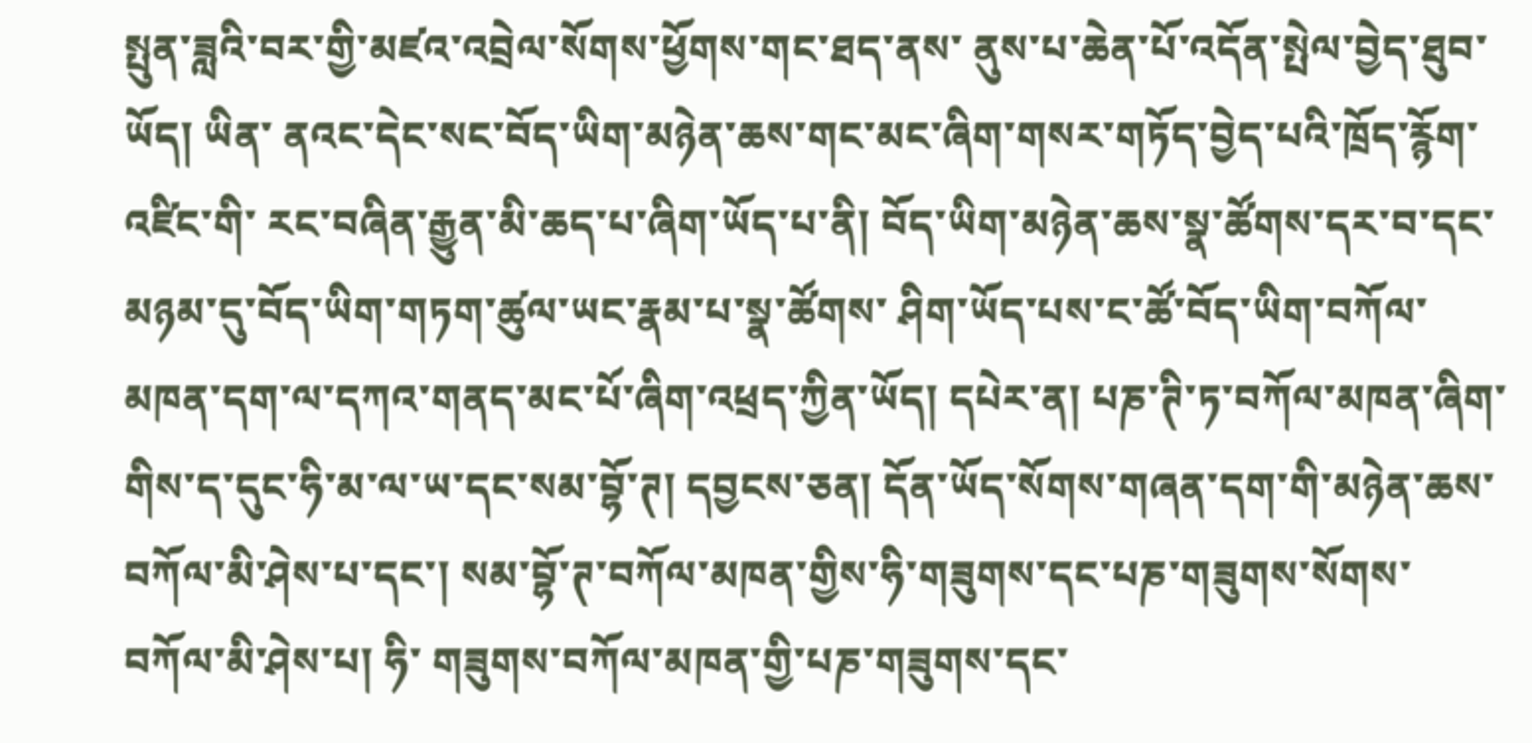སྤུན་ཟླའི་བར་གྱི་མཛའ་འབྲེལ་སོགས་ཕྱོགས་གང་ཐད་ནས་ ནུས་པ་ཆེན་པོ་འདོན་སྤེལ་བྱེད་ཐུབ་ཡོད། ཡིན་ ནའང་དེང་སང་བོད་ཡིག་མཉེན་ཆས་གང་མང་ཞིག་གསར་གཏོད་བྱེད་པའི་ཁྲོད་རྙོག་འཛིང་གི་ རང་བཞིན་རྒྱུན་མི་ཆད་པ་ཞིག་ཡོད་པ་ནི། བོད་ཡིག་མཉེན་ཆས་སྣ་ཚོགས་དར་བ་དང་མཉམ་དུ་བོད་ཡིག་གཏག་ཚུལ་ཡང་རྣམ་པ་སྣ་ཚོགས་ ཤིག་ཡོད་པས་ང་ཚོ་བོད་ཡིག་བཀོལ་མཁན་དག་ལ་དཀའ་གནད་མང་པོ་ཞིག་འཕྲད་ཀྱིན་ཡོད། དཔེར་ན། པཎ་ཊི་ཏ་བཀོལ་མཁན་ཞིག་གིས་ད་དུང་ཧི་མ་ལ་ཡ་དང་སམ་བྷོ་ཊ། དབྱངས་ཅན། དོན་ཡོད་སོགས་གཞན་དག་གི་མཉེན་ཆས་བཀོལ་མི་ཤེས་པ་དང་། སམ་བྷོ་ཊ་བཀོལ་མཁན་གྱིས་ཧི་གཟུགས་དང་པཎ་གཟུགས་སོགས་བཀོལ་མི་ཤེས་པ། ཧི་ གཟུགས་བཀོལ་མཁན་གྱི་པཎ་གཟུགས་དང་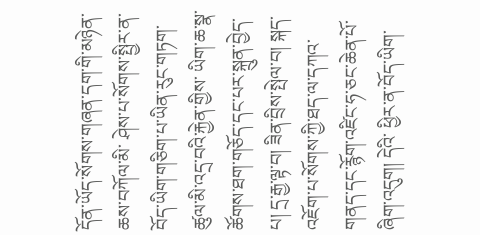དོན་ཡོད་སོགས་གཞན་དག་གི་མཉེན་ཆས་བཀོལ་མི་ ཤེས་པ་སོགས་སྤྱིར་ན་བོད་ཡིག་གཅིག་པ་ཡིན་རུང་གཏག་ཚུལ་མི་འདྲ་བའི་རྐྱེན་གྱིས་ ཡིག་ཆ་སྣ་ཚོགས་ཐག་གཅོད་དང་པར་སྐྲུན་བྱེད་པ། དྲ་རྒྱ་ལྟ་བ། ཟིན་བྲིས་སྤེལ་བ། སྐད་འཇོག་པ་སོགས་ཀྱི་ཐད་ལ་དཀའ་གནད་དང་རྙོག་འཛིང་ཧ་ཅང་ཆེན་པོ་ཞིག་འདུག། དེའི་ ཕྱིར་ན་བོད་ཡིག་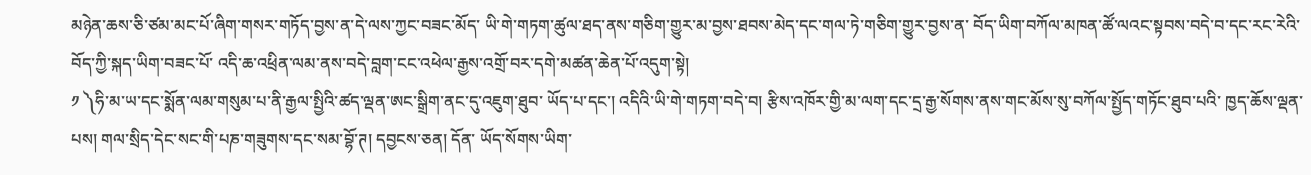མཉེན་ཆས་ཅི་ཙམ་མང་པོ་ཞིག་གསར་གཏོད་བྱས་ན་དེ་ལས་ཀྱང་བཟང་མོད་ ཡི་གེ་གཏག་ཚུལ་ཐད་ནས་གཅིག་གྱུར་མ་བྱས་ཐབས་མེད་དང་གལ་ཏེ་གཅིག་གྱུར་བྱས་ན་ བོད་ཡིག་བཀོལ་མཁན་ཚོ་ལའང་སྟབས་བདེ་བ་དང་རང་རེའི་བོད་ཀྱི་སྐད་ཡིག་བཟང་པོ་ འདི་ཆ་འཕྲིན་ལམ་ནས་བདེ་བླག་ངང་འཕེལ་རྒྱས་འགྲོ་བར་དགེ་མཚན་ཆེན་པོ་འདུག་སྟེ།
༡ ༽ཧི་མ་ཡ་དང་སྨོན་ལམ་གསུམ་པ་ནི་རྒྱལ་སྤྱིའི་ཚད་ལྡན་ཨང་སྒྲིག་ནང་དུ་འཇུག་ཐུབ་ ཡོད་པ་དང་། འདིའི་ཡི་གེ་གཏག་བདེ་བ། རྩིས་འཁོར་གྱི་མ་ལག་དང་དྲ་རྒྱ་སོགས་ནས་གང་མོས་སུ་བཀོལ་སྤྱོད་གཏོང་ཐུབ་པའི་ ཁྱད་ཆོས་ལྡན་པས། གལ་སྲིད་དེང་སང་གི་པཎ་གཟུགས་དང་སམ་བྷོ་ཊ། དབྱངས་ཅན། དོན་ ཡོད་སོགས་ཡིག་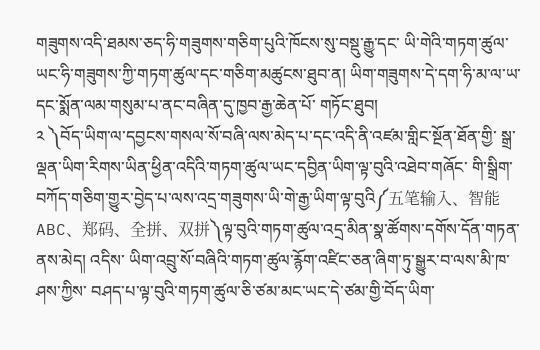གཟུགས་འདི་ཐམས་ཅད་ཧི་གཟུགས་གཅིག་པུའི་ཁོངས་སུ་བསྡུ་རྒྱུ་དང་ ཡི་གེའི་གཏག་ཚུལ་ཡང་ཧི་གཟུགས་ཀྱི་གཏག་ཚུལ་དང་གཅིག་མཚུངས་ཐུབ་ན། ཡིག་གཟུགས་དེ་དག་ཧི་མ་ལ་ཡ་དང་སྨོན་ལམ་གསུམ་པ་ནང་བཞིན་དུ་ཁྱབ་རྒྱ་ཆེན་པོ་ གཏོང་ཐུབ།
༢ ༽བོད་ཡིག་ལ་དབྱངས་གསལ་སོ་བཞི་ལས་མེད་པ་དང་འདི་ནི་འཛམ་གླིང་སྔོན་ཐོན་གྱི་ སྒྲ་ལྡན་ཡིག་རིགས་ཡིན་ཕྱིན་འདིའི་གཏག་ཚུལ་ཡང་དབྱིན་ཡིག་ལྟ་བུའི་འཐེབ་གཞོང་ གི་སྒྲིག་བཀོད་གཅིག་གྱུར་བྱེད་པ་ལས་འདྲ་གཟུགས་ཡི་གེ་རྒྱ་ཡིག་ལྟ་བུའི༼五笔输入、智能ABC、郑码、全拼、双拼༽ལྟ་བུའི་གཏག་ཚུལ་འདྲ་མིན་སྣ་ཚོགས་དགོས་དོན་གཏན་ནས་མེད། འདིས་ ཡིག་འབྲུ་སོ་བཞིའི་གཏག་ཚུལ་རྙོག་འཛིང་ཅན་ཞིག་ཏུ་སྒྱུར་བ་ལས་མི་ཁ་ཤས་ཀྱིས་ བཤད་པ་ལྟ་བུའི་གཏག་ཚུལ་ཅི་ཙམ་མང་ཡང་དེ་ཙམ་གྱི་བོད་ཡིག་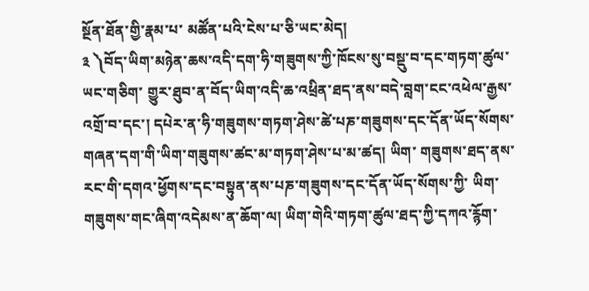སྔོན་ཐོན་གྱི་རྣམ་པ་ མཚོན་པའི་ངེས་པ་ཅི་ཡང་མེད།
༣ ༽བོད་ཡིག་མཉེན་ཆས་འདི་དག་ཧི་གཟུགས་ཀྱི་ཁོངས་སུ་བསྡུ་བ་དང་གཏག་ཚུལ་ཡང་གཅིག་ གྱུར་ཐུབ་ན་བོད་ཡིག་འདི་ཆ་འཕྲིན་ཐད་ནས་བདེ་བླག་ངང་འཕེལ་རྒྱས་འགྲོ་བ་དང་། དཔེར་ན་ཧི་གཟུགས་གཏག་ཤེས་ཚེ་པཎ་གཟུགས་དང་དོན་ཡོད་སོགས་གཞན་དག་གི་ཡིག་གཟུགས་ཚང་མ་གཏག་ཤེས་པ་མ་ཚད། ཡིག་ གཟུགས་ཐད་ནས་རང་གི་དགའ་ཕྱོགས་དང་བསྟུན་ནས་པཎ་གཟུགས་དང་དོན་ཡོད་སོགས་ཀྱི་ ཡིག་གཟུགས་གང་ཞིག་འདེམས་ན་ཆོག་ལ། ཡིག་གེའི་གཏག་ཚུལ་ཐད་ཀྱི་དཀའ་རྙོག་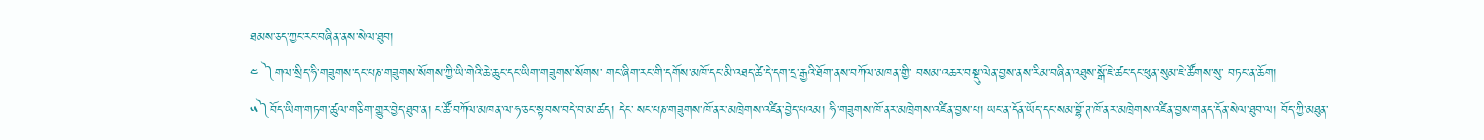ཐམས་ཅད་ཀྱང་རང་བཞིན་ནས་སེལ་ཐུབ།
༤ ༽གལ་སྲིད་ཧི་གཟུགས་དང་པཎ་གཟུགས་སོགས་ཀྱི་ཡི་གེའི་ཆེ་ཆུང་དང་ཡིག་གཟུགས་སོགས་ གང་ཞིག་རང་གི་དགོས་མཁོ་དང་མི་འཐད་ཚེ་དེ་དག་དྲ་རྒྱའི་ཐོག་ནས་བཀོལ་མཁན་གྱི་ བསམ་འཆར་བསྡུ་ལེན་བྱས་ནས་རིམ་བཞིན་འཐུས་སྒོ་ཇེ་ཚང་དང་ཕུན་སུམ་ཇེ་ཚོགས་སུ་ བཏང་ན་ཆོག།
༥༽བོད་ཡིག་གཏག་ཚུལ་གཅིག་གྱུར་བྱེད་ཐུབ་ན། ང་ཚོ་བཀོལ་མཁན་ལ་ཧ་ཅང་སྟབས་བདེ་བ་མ་ཚད། དེང་ སང་པཎ་གཟུགས་ཁོ་ནར་མཁྲེགས་འཛིན་བྱེད་པའམ། ཧི་གཟུགས་ཁོ་ནར་མཁྲེགས་འཛིན་བྱས་པ། ཡང་ན་དོན་ཡོད་དང་སམ་བྷོ་ཊ་ཁོ་ནར་མཁྲེགས་འཛིན་བྱས་གནད་དོན་སེལ་ཐུབ་ལ། བོད་ཀྱི་མཐུན་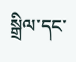སྒྲིལ་དང་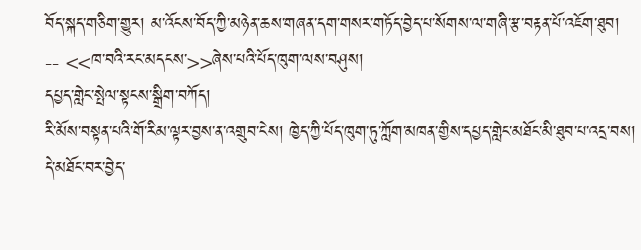བོད་སྐད་གཅིག་གྱུར། མ་འོངས་བོད་ཀྱི་མཉེན་ཆས་གཞན་དག་གསར་གཏོད་བྱེད་པ་སོགས་ལ་གཞི་རྩ་བརྟན་པོ་འཇོག་ཐུབ།
-- <<ཁ་བའི་རང་མདངས་>>ཞེས་པའི་པོད་ཁུག་ལས་བཤུས།
དཔྱད་གླེང་སྤེལ་སྟངས་སྒྲིག་བཀོད།
རི་མོས་བསྟན་པའི་གོ་རིམ་ལྟར་བྱས་ན་འགྲུབ་ངེས། ཁྱེད་ཀྱི་པོད་ཁུག་ཏུ་ཀློག་མཁན་གྱིས་དཔྱད་གླེང་མཐོང་མི་ཐུབ་པ་འདྲ་བས། དེ་མཐོང་བར་བྱེད་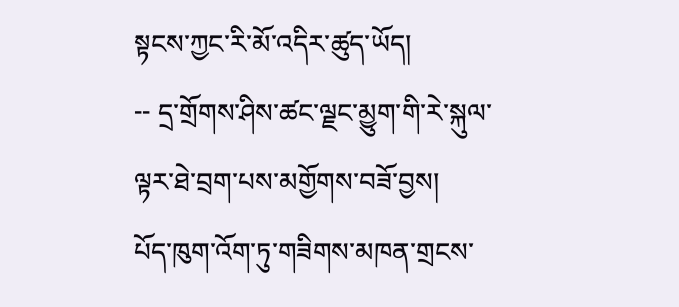སྟངས་ཀྱང་རི་མོ་འདིར་ཚུད་ཡོད།
-- དྲ་གྲོགས་ཤིས་ཚང་ལྗང་མྱུག་གི་རེ་སྐུལ་ལྟར་ཐེ་བྲག་པས་མགྱོགས་བཟོ་བྱས།
པོད་ཁུག་འོག་ཏུ་གཟིགས་མཁན་གྲངས་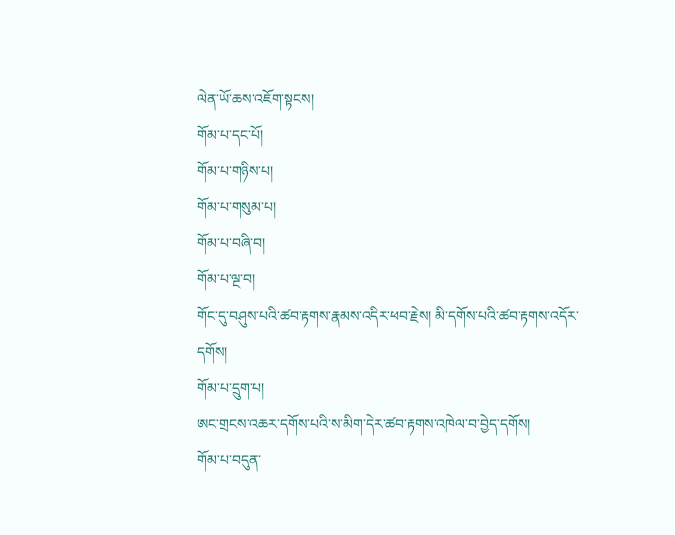ལེན་ཡོ་ཆས་འཇོག་སྟངས།
གོམ་པ་དང་པོ།
གོམ་པ་གཉིས་པ།
གོམ་པ་གསུམ་པ།
གོམ་པ་བཞི་བ།
གོམ་པ་ལྔ་བ།
གོང་དུ་བཤུས་པའི་ཚབ་རྟགས་རྣམས་འདིར་ཕབ་རྗེས། མི་དགོས་པའི་ཚབ་རྟགས་འདོར་དགོས།
གོམ་པ་དྲུག་པ།
ཨང་གྲངས་འཆར་དགོས་པའི་ས་མིག་དེར་ཚབ་རྟགས་འཁེལ་བ་བྱེད་དགོས།
གོམ་པ་བདུན་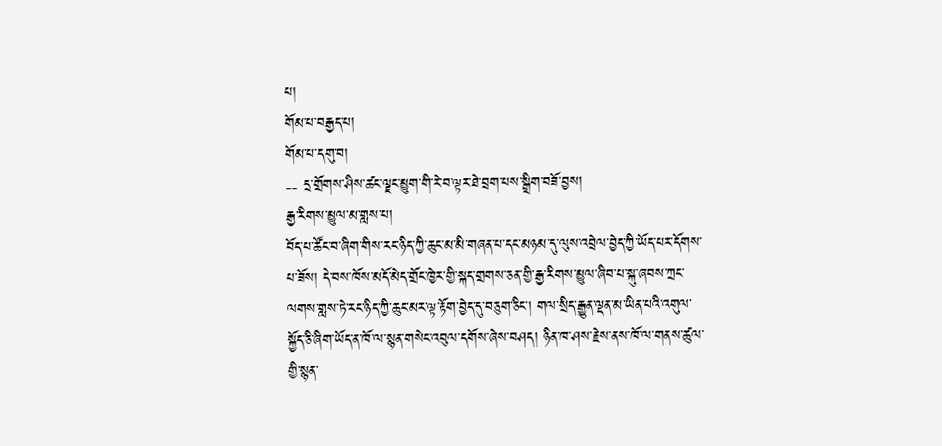པ།
གོམ་པ་བརྒྱད་པ།
གོམ་པ་དགུ་བ།
-- དྲ་གྲོགས་ཤིས་ཚང་ལྗང་མྱུག་གི་རེ་བ་ལྟར་ཐེ་བྲག་པས་སྒྲིག་བཟོ་བྱས།
རྒྱ་རིགས་མྱུལ་མ་གླས་པ།
བོད་པ་ཚོང་བ་ཞིག་གིས་རང་ཉིད་ཀྱི་ཆུང་མ་མི་གཞན་པ་དང་མཉམ་དུ་ལུས་འབྲེལ་བྱེད་ཀྱི་ཡོད་པར་དོགས་པ་ཟོས། དེ་བས་ཁོས་མདོ་མེད་གྲོང་ཁྱེར་གྱི་སྐད་གྲགས་ཅན་གྱི་རྒྱ་རིགས་མྱུལ་ཞིབ་པ་སྐུ་ཞབས་ཀྲང་ལགས་གླས་ཏེ་རང་ཉིད་ཀྱི་ཆུང་མར་ལྟ་རྟོག་བྱེད་དུ་བཅུག་ཅིང་། གལ་སྲིད་རྒྱུན་ལྡན་མ་ཡིན་པའི་འགུལ་སྐྱོད་ཅི་ཞིག་ཡོད་ན་ཁོ་ལ་སྙན་གསེང་འབུལ་དགོས་ཞེས་བཤད། ཉིན་ཁ་ཤས་རྗེས་ནས་ཁོ་ལ་གནས་ཚུལ་གྱི་སྙན་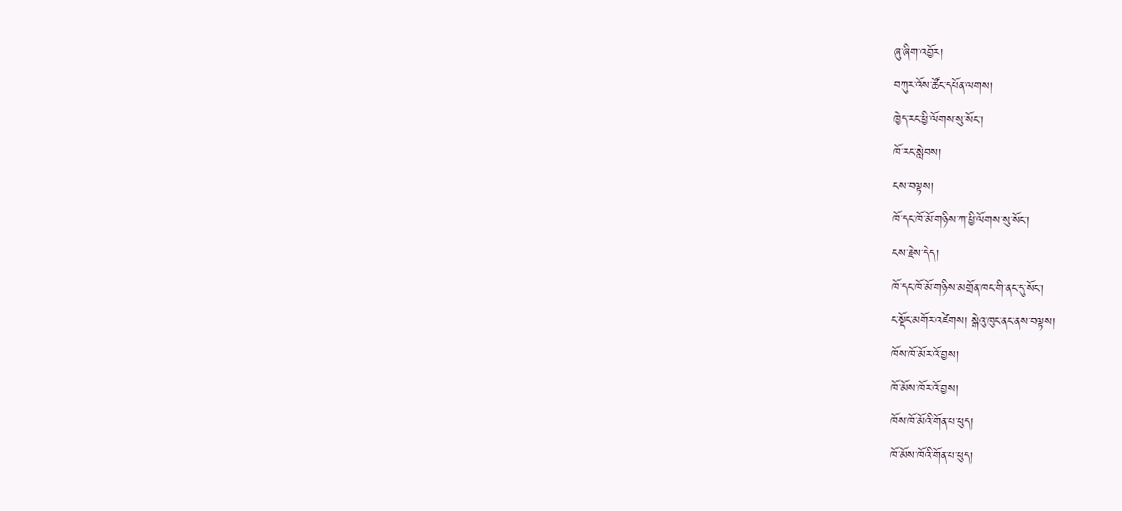ཞུ་ཞིག་འབྱོར།
བཀུར་འོས་ཚོང་དཔོན་ལགས།
ཁྱེད་རང་ཕྱི་ལོགས་སུ་སོང་།
ཁོ་རང་སླེབས།
ངས་བལྟས།
ཁོ་དང་ཁོ་མོ་གཉིས་ཀ་ཕྱི་ལོགས་སུ་སོང་།
ངས་རྗེས་དེད།
ཁོ་དང་ཁོ་མོ་གཉིས་མགྲོན་ཁང་གི་ནང་དུ་སོང་།
ང་སྡོང་མགོར་འཛེགས། སྒེའུ་ཁུང་ནང་ནས་བལྟས།
ཁོས་ཁོ་མོར་འོ་བྱས།
ཁོ་མོས་ཁོར་འོ་བྱས།
ཁོས་ཁོ་མོའི་གོན་པ་ཕུད།
ཁོ་མོས་ཁོའི་གོན་པ་ཕུད།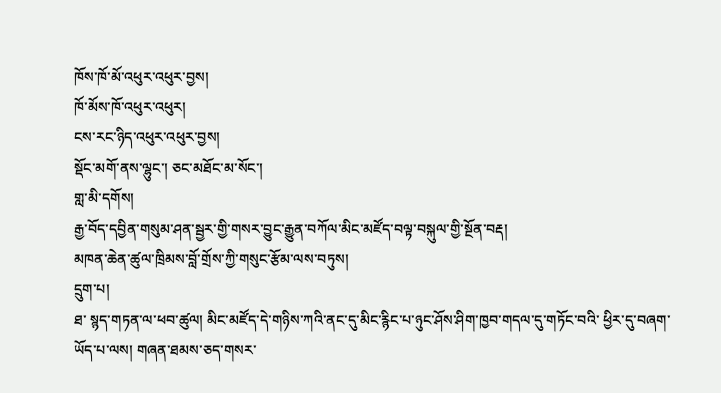ཁོས་ཁོ་མོ་འཕུར་འཕུར་བྱས།
ཁོ་མོས་ཁོ་འཕུར་འཕུར།
ངས་རང་ཉིད་འཕུར་འཕུར་བྱས།
སྡོང་མགོ་ནས་ལྷུང་། ཅང་མཐོང་མ་སོང་།
གླ་མི་དགོས།
རྒྱ་བོད་དབྱིན་གསུམ་ཤན་སྦྱར་གྱི་གསར་བྱུང་རྒྱུན་བཀོལ་མིང་མཛོད་བལྟ་བསྐུལ་གྱི་སྔོན་བརྡ།
མཁན་ཆེན་ཚུལ་ཁྲིམས་བློ་གྲོས་ཀྱི་གསུང་རྩོམ་ལས་བཏུས།
དྲུག་པ།
ཐ་ སྙད་གཏན་ལ་ཕབ་ཚུལ། མིང་མཛོད་དེ་གཉིས་ཀའི་ནང་དུ་མིང་རྙིང་པ་ཉུང་ཤོས་ཤིག་ཁྱབ་གདལ་དུ་གཏོང་བའི་ ཕྱིར་དུ་བཞག་ཡོད་པ་ལས། གཞན་ཐམས་ཅད་གསར་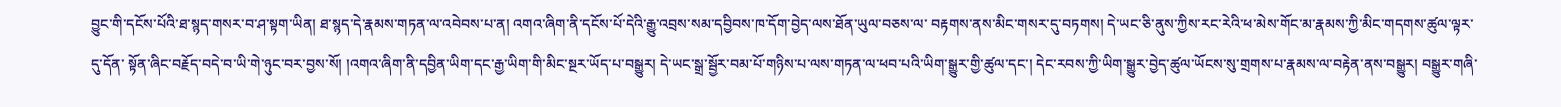བྱུང་གི་དངོས་པོའི་ཐ་སྙད་གསར་བ་ཤ་སྟག་ཡིན། ཐ་སྙད་དེ་རྣམས་གཏན་ལ་འབེབས་པ་ན། འགའ་ཞིག་ནི་དངོས་པོ་དེའི་རྒྱུ་འབྲས་སམ་དབྱིབས་ཁ་དོག་བྱེད་ལས་ཐོན་ཡུལ་བཅས་ལ་ བརྟགས་ནས་མིང་གསར་དུ་བཏགས། དེ་ཡང་ཅི་ནུས་ཀྱིས་རང་རེའི་ཕ་མེས་གོང་མ་རྣམས་ཀྱི་མིང་གདགས་ཚུལ་ལྟར་དུ་དོན་ སྟོན་ཞིང་བརྗོད་བདེ་བ་ཡི་གེ་ཉུང་བར་བྱས་སོ། །འགའ་ཞིག་ནི་དབྱིན་ཡིག་དང་རྒྱ་ཡིག་གི་མིང་སྔར་ཡོད་པ་བསྒྱུར། དེ་ཡང་སྒྲ་སྦྱོར་བམ་པོ་གཉིས་པ་ལས་གཏན་ལ་ཕབ་པའི་ཡིག་སྒྱུར་གྱི་ཚུལ་དང་། དེང་རབས་ཀྱི་ཡིག་སྒྱུར་བྱེད་ཚུལ་ཡོངས་སུ་གྲགས་པ་རྣམས་ལ་བརྟེན་ནས་བསྒྱུར། བསྒྱུར་གཞི་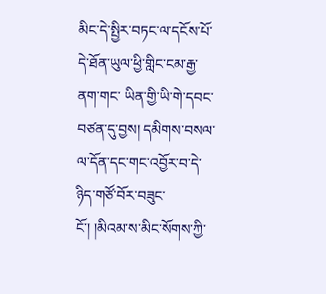མིང་དེ་སྤྱིར་བཏང་ལ་དངོས་པོ་དེ་ཐོན་ཡུལ་ཕྱི་གླིང་ངམ་རྒྱ་ནག་གང་ ཡིན་གྱི་ཡི་གེ་དབང་བཙན་དུ་བྱས། དམིགས་བསལ་ལ་དོན་དང་གང་འབྱོར་བ་དེ་ཉིད་གཙོ་བོར་བཟུང་ངོ་། །མིའམ་ས་མིང་སོགས་ཀྱི་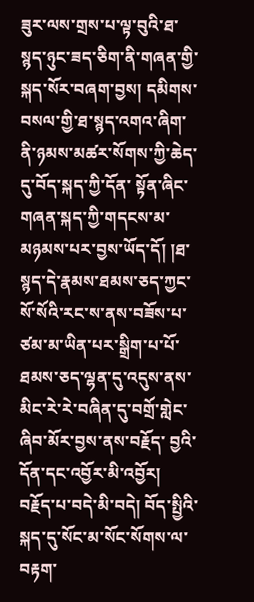ཟུར་ལས་གྲས་པ་ལྟ་བུའི་ཐ་སྙད་ཉུང་ཟད་ཅིག་ནི་གཞན་གྱི་ སྐད་སོར་བཞག་བྱས། དམིགས་བསལ་གྱི་ཐ་སྙད་འགའ་ཞིག་ནི་ཉམས་མཚར་སོགས་ཀྱི་ཆེད་དུ་བོད་སྐད་ཀྱི་དོན་ སྟོན་ཞིང་གཞན་སྐད་ཀྱི་གདངས་མ་མཉམས་པར་བྱས་ཡོད་དོ། །ཐ་སྙད་དེ་རྣམས་ཐམས་ཅད་ཀྱང་སོ་སོའི་རང་ས་ནས་བཟོས་པ་ཙམ་མ་ཡིན་པར་སྒྲིག་པ་པོ་ ཐམས་ཅད་ལྷན་དུ་འདུས་ནས་མིང་རེ་རེ་བཞིན་དུ་བགྲོ་གླེང་ཞིབ་མོར་བྱས་ནས་བརྗོད་ བྱའི་དོན་དང་འབྱོར་མི་འབྱོར། བརྗོད་པ་བདེ་མི་བདེ། བོད་སྤྱིའི་སྐད་དུ་སོང་མ་སོང་སོགས་ལ་བརྟག་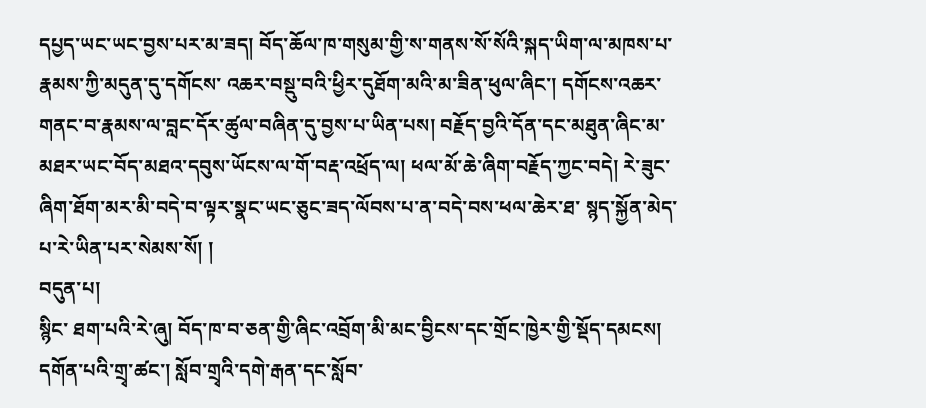དཔྱད་ཡང་ཡང་བྱས་པར་མ་ཟད། བོད་ཆོལ་ཁ་གསུམ་གྱི་ས་གནས་སོ་སོའི་སྐད་ཡིག་ལ་མཁས་པ་རྣམས་ཀྱི་མདུན་དུ་དགོངས་ འཆར་བསྡུ་བའི་ཕྱིར་དུཐོག་མའི་མ་ཟིན་ཕུལ་ཞིང་། དགོངས་འཆར་གནང་བ་རྣམས་ལ་བླང་དོར་ཚུལ་བཞིན་དུ་བྱས་པ་ཡིན་པས། བརྗོད་བྱའི་དོན་དང་མཐུན་ཞིང་མ་མཐར་ཡང་བོད་མཐའ་དབུས་ཡོངས་ལ་གོ་བརྡ་འཕྲོད་ལ། ཕལ་མོ་ཆེ་ཞིག་བརྗོད་ཀྱང་བདེ། རེ་ཟུང་ཞིག་ཐོག་མར་མི་བདེ་བ་ལྟར་སྣང་ཡང་ཅུང་ཟད་ལོབས་པ་ན་བདེ་བས་ཕལ་ཆེར་ཐ་ སྙད་སྐྱོན་མེད་པ་རེ་ཡིན་པར་སེམས་སོ། །
བདུན་པ།
སྙིང་ ཐག་པའི་རེ་ཞུ། བོད་ཁ་བ་ཅན་གྱི་ཞིང་འབྲོག་མི་མང་བྱིངས་དང་གྲོང་ཁྱེར་གྱི་སྡོད་དམངས། དགོན་པའི་གྲྭ་ཚང་། སློབ་གྲྭའི་དགེ་རྒན་དང་སློབ་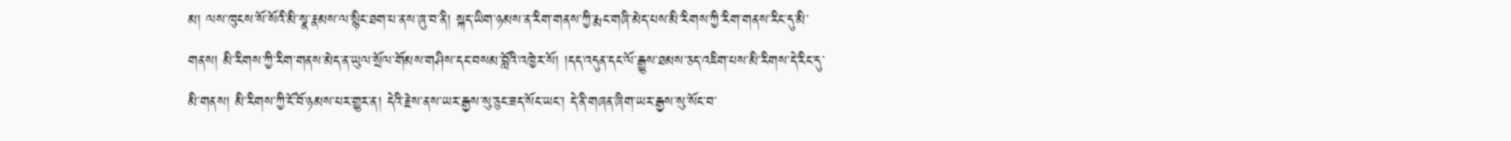མ། ལས་ཁུངས་སོ་སོའི་མི་སྣ་རྣམས་ལ་སྙིང་ཐག་པ་ནས་ཞུ་བ་ནི། སྐད་ཡིག་ཉམས་ན་རིག་གནས་ཀྱི་རྨང་གཞི་མེད་པས་མི་རིགས་ཀྱི་རིག་གནས་རིང་དུ་མི་ གནས། མི་རིགས་ཀྱི་རིག་གནས་མེད་ན་ཡུལ་སྲོལ་གོམས་གཤིས་དང་བསམ་བློའི་འཁྱེར་སོ། །དད་འདུན་དང་ལོ་རྒྱུས་ཐམས་ཅད་འཇིག་པས་མི་རིགས་དེ་རིང་དུ་མི་གནས། མི་རིགས་ཀྱི་ངོ་བོ་ཉམས་པར་གྱུར་ན། དེའི་རྗེས་ནས་ཡར་རྒྱས་སུ་ཅུང་ཟད་སོང་ཡང་། དེ་ནི་གཞན་ཞིག་ཡར་རྒྱས་སུ་སོང་བ་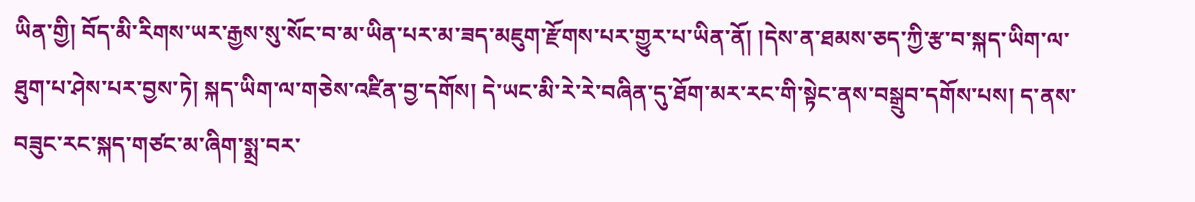ཡིན་གྱི། བོད་མི་རིགས་ཡར་རྒྱས་སུ་སོང་བ་མ་ཡིན་པར་མ་ཟད་མཇུག་རྫོགས་པར་གྱུར་པ་ཡིན་ནོ། །དེས་ན་ཐམས་ཅད་ཀྱི་རྩ་བ་སྐད་ཡིག་ལ་ཐུག་པ་ཤེས་པར་བྱས་ཏེ། སྐད་ཡིག་ལ་གཅེས་འཛིན་བྱ་དགོས། དེ་ཡང་མི་རེ་རེ་བཞིན་དུ་ཐོག་མར་རང་གི་སྟེང་ནས་བསྒྲུབ་དགོས་པས། ད་ནས་བཟུང་རང་སྐད་གཙང་མ་ཞིག་སྨྲ་བར་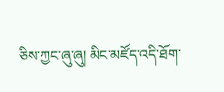ཅིས་ཀྱང་ཞུ་ཞུ། མིང་མཛོད་འདི་ཐོག་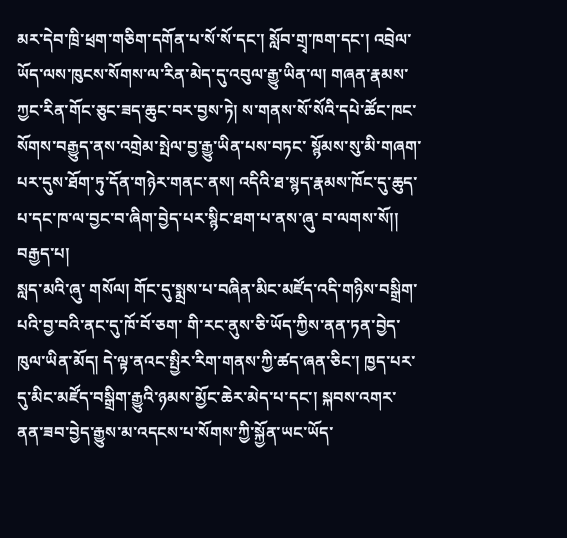མར་དེབ་ཁྲི་ཕྲག་གཅིག་དགོན་པ་སོ་སོ་དང་། སློབ་གྲྭ་ཁག་དང་། འབྲེལ་ཡོད་ལས་ཁུངས་སོགས་ལ་རིན་མེད་དུ་འབུལ་རྒྱུ་ཡིན་ལ། གཞན་རྣམས་ཀྱང་རིན་གོང་ཅུང་ཟད་ཆུང་བར་བྱས་ཏེ། ས་གནས་སོ་སོའི་དཔེ་ཚོང་ཁང་སོགས་བརྒྱུད་ནས་འགྲེམ་སྤེལ་བྱ་རྒྱུ་ཡིན་པས་བཏང་ སྙོམས་སུ་མི་གཞག་པར་དུས་ཐོག་ཏུ་དོན་གཉེར་གནང་ནས། འདིའི་ཐ་སྙད་རྣམས་ཁོང་དུ་ཆུད་པ་དང་ཁ་ལ་བྱང་བ་ཞིག་བྱེད་པར་སྙིང་ཐག་པ་ནས་ཞུ་ བ་ལགས་སོ།།
བརྒྱད་པ།
སླད་མའི་ཞུ་ གསོལ། གོང་དུ་སྨྲས་པ་བཞིན་མིང་མཛོད་འདི་གཉིས་བསྒྲིག་པའི་བྱ་བའི་ནང་དུ་ཁོ་བོ་ཅག་ གི་རང་ནུས་ཅི་ཡོད་ཀྱིས་ནན་ཏན་བྱེད་ཁུལ་ཡིན་མོད། དེ་ལྟ་ནའང་སྤྱིར་རིག་གནས་ཀྱི་ཚད་ཞན་ཅིང་། ཁྱད་པར་དུ་མིང་མཛོད་བསྒྲིག་རྒྱུའི་ཉམས་མྱོང་ཆེར་མེད་པ་དང་། སྐབས་འགར་ནན་ཟབ་བྱེད་རྒྱུས་མ་འདངས་པ་སོགས་ཀྱི་སྐྱོན་ཡང་ཡོད་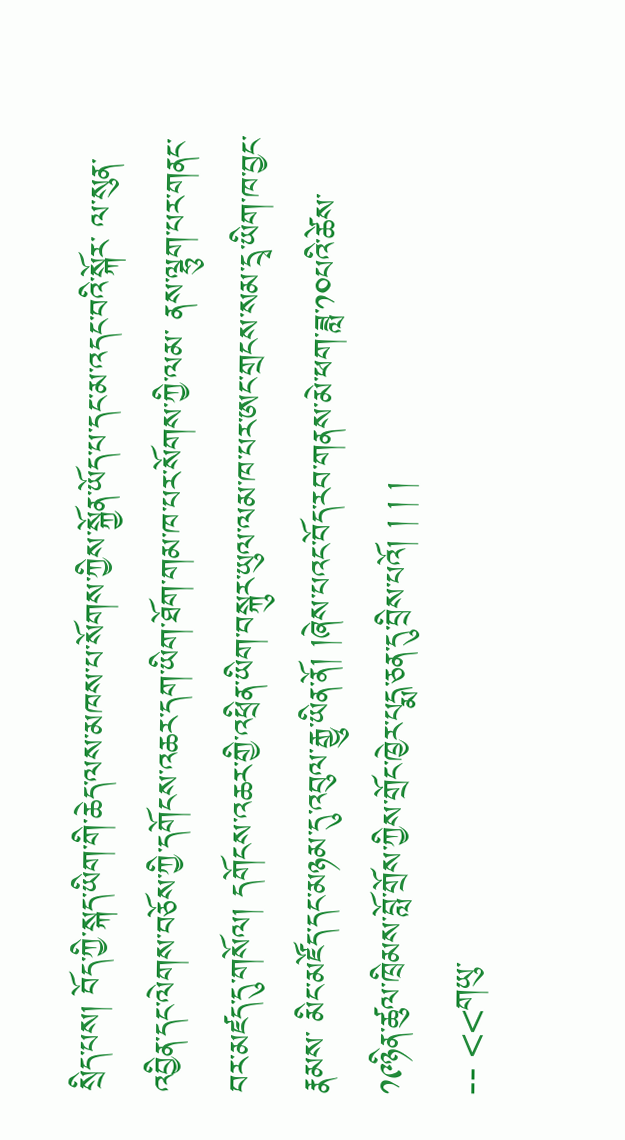སྲིད་པས། བོད་ཀྱི་སྐད་ཡིག་གི་ཆེད་ལས་མཁས་པ་སོགས་ཀྱིས་སྐྱོན་ཡོད་པ་དང་མ་འདང་བའི་སྐོར་ ལ་སུན་འབྱིན་དང་ལེགས་བཅོས་ཀྱི་དགོངས་འཆར་དག་ཡིག་ཐོག་གམ་ཁ་པར་སོགས་ཀྱི་ལམ་ ནས་ལྷུག་པར་གནང་བར་མཛད་དུ་གསོལ། དགོངས་འཆར་གྱི་འཕྲིན་ཡིག་བསྐུར་ཡུལ་ལམ་ཁ་པར་ཨང་གྲངས་སམ་དྲྭ་ཡིག་ཁ་བྱང་རྣམས་ མིང་མཛོད་དང་མཉམ་དུ་འབུལ་རྒྱུ་ཡིན་ནོ། །ཞེས་པའང་བོད་རབ་གནས་མེ་ཕག་ཟླ་༡༠པའི་ཚེས་༡༩ཉིན་ཚུལ་ཁྲིམས་བློ་གྲོས་ཀྱིས་གྲོང་ཁྱེར་པདྨ་ཅན་དུ་བྲིས་པའོ། ། ། །
-- <<གཡུ་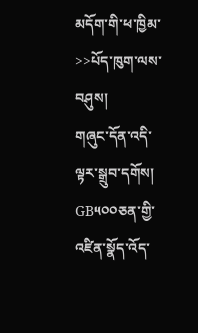མདོག་གི་ཕ་ཁྱིམ་>>པོད་ཁུག་ལས་བཤུས།
གཞུང་དོན་འདི་ལྟར་སྒྲུབ་དགོས།
GB༥༠༠ཅན་གྱི་འཛིན་སྣོད་འོད་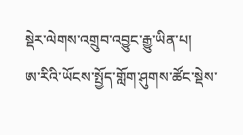སྡེར་ལེགས་འགྲུབ་འབྱུང་རྒྱུ་ཡིན་པ།
ཨ་རིའི་ཡོངས་སྤྱོད་གློག་ཤུགས་ཚོང་སྡེས་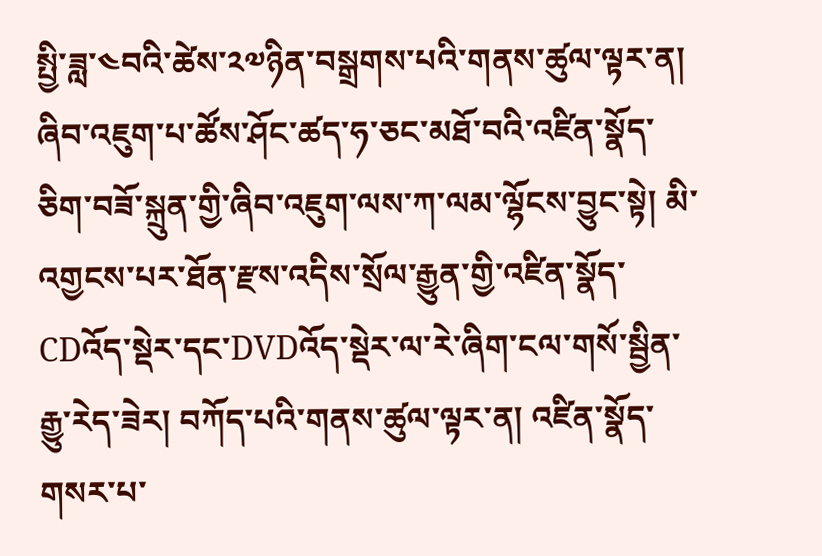སྤྱི་ཟླ་༤བའི་ཚེས་༢༧ཉིན་བསྒྲགས་པའི་གནས་ཚུལ་ལྟར་ན། ཞིབ་འཇུག་པ་ཚོས་ཤོང་ཚད་ཧ་ཅང་མཐོ་བའི་འཛིན་སྣོད་ཅིག་བཟོ་སྐྲུན་གྱི་ཞིབ་འཇུག་ལས་ཀ་ལམ་ལྷོངས་བྱུང་སྟེ། མི་འགྱངས་པར་ཐོན་རྫས་འདིས་སྲོལ་རྒྱུན་གྱི་འཛིན་སྣོད་CDའོད་སྡེར་དང་DVDའོད་སྡེར་ལ་རེ་ཞིག་ངལ་གསོ་སྦྱིན་རྒྱུ་རེད་ཟེར། བཀོད་པའི་གནས་ཚུལ་ལྟར་ན། འཛིན་སྣོད་གསར་པ་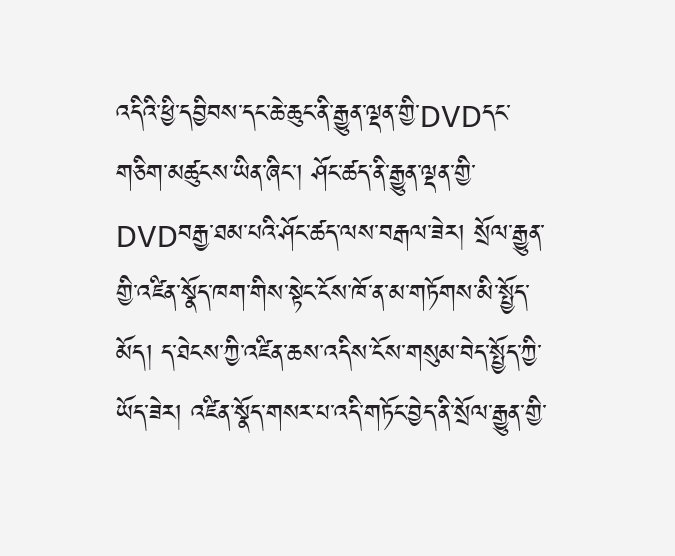འདིའི་ཕྱི་དབྱིབས་དང་ཆེ་ཆུང་ནི་རྒྱུན་ལྡན་གྱི་DVDདང་གཅིག་མཚུངས་ཡིན་ཞིང་། ཤོང་ཚད་ནི་རྒྱུན་ལྡན་གྱི་DVDབརྒྱ་ཐམ་པའི་ཤོང་ཚད་ལས་བརྒལ་ཟེར། སྲོལ་རྒྱུན་གྱི་འཛིན་སྣོད་ཁག་གིས་སྟེང་ངོས་ཁོ་ན་མ་གཏོགས་མི་སྤྱོད་མོད། ད་ཐེངས་ཀྱི་འཛིན་ཆས་འདིས་ངོས་གསུམ་བེད་སྤྱོད་ཀྱི་ཡོད་ཟེར། འཛིན་སྣོད་གསར་པ་འདི་གཏོང་བྱེད་ནི་སྲོལ་རྒྱུན་གྱི་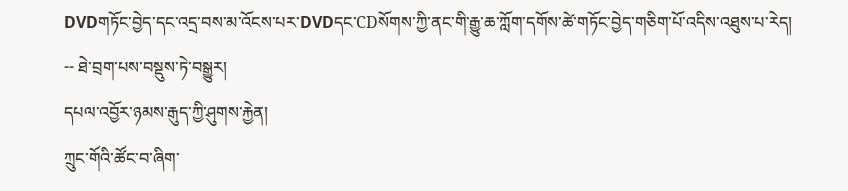DVDགཏོང་བྱེད་དང་འདྲ་བས་མ་འོངས་པར་DVDདང་CDསོགས་ཀྱི་ནང་གི་རྒྱུ་ཆ་ཀློག་དགོས་ཚེ་གཏོང་བྱེད་གཅིག་པོ་འདིས་འཐུས་པ་རེད།
-- ཐེ་བྲག་པས་བསྡུས་ཏེ་བསྒྱུར།
དཔལ་འབྱོར་ཉམས་རྒུད་ཀྱི་ཤུགས་རྐྱེན།
ཀྲུང་གོའི་ཚོང་བ་ཞིག་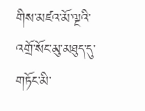གིས་མཛའ་མོ་ལྔའི་འགྲོ་སོང་མུ་མཐུད་དུ་གཏོང་མི་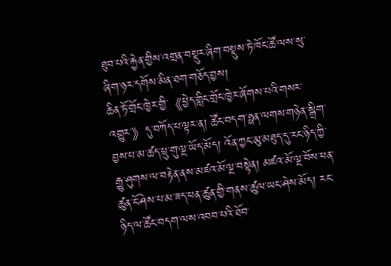ཐུབ་པའི་རྐྱེན་གྱིས་འགྲན་བསྡུར་ཞིག་བསྡུས་ཏེ་ཁོང་ཚོ་ལས་སུ་ཞིག་ཉར་དགོས་མིན་ཐག་གཅོད་བྱས།
ཆིན་ཏོ་གྲོང་ཁྱེར་གྱི་《ཕྱེད་གླིང་གྲོང་ཁྱེར་ཞོགས་པའི་གསར་འགྱུར་》དུ་བཀོད་པ་ལྟར་ན། ཚོང་བདག་ཧྥན་ལགས་གཉེན་སྒྲིག་བྱས་པ་མ་ཚད་ཕྲུ་གུ་ལྔ་ཡོད་མོད། འོན་ཀྱང་མུ་མཐུད་དུ་རང་ཉིད་ཀྱི་རྒྱུ་ཤུགས་ལ་བརྟེན་ནས་མཛའ་མོ་ལྔ་བསྟེན། མཛའ་མོ་ལྔ་བོས་ཕན་ཚུན་ངོ་ཤེས་པ་མ་ཟད་ཕན་ཚུན་གྱི་གནས་ཚུལ་ཡང་ཤེས་མོད། རང་ཉིད་ལ་ཚོང་བདག་ལས་འབབ་པའི་ཐོབ་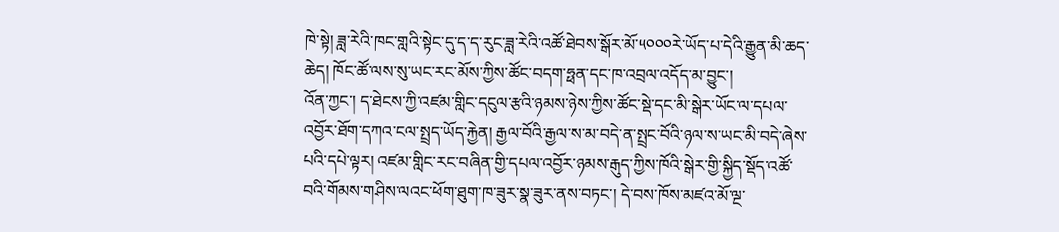ཁེ་སྟེ། ཟླ་རེའི་ཁང་གླའི་སྟེང་དུ་ད་ད་རུང་ཟླ་རེའི་འཚོ་ཐེབས་སྒོར་མོ་༥༠༠༠རེ་ཡོད་པ་དེའི་རྒྱུན་མི་ཆད་ཆེད། ཁོང་ཚོ་ལས་སུ་ཡང་རང་མོས་ཀྱིས་ཚོང་བདག་ཧྥན་དང་ཁ་འབྲལ་འདོད་མ་བྱུང་།
འོན་ཀྱང་། ད་ཐེངས་ཀྱི་འཛམ་གླིང་དངུལ་རྩའི་ཉམས་ཉེས་ཀྱིས་ཚོང་སྡེ་དང་མི་སྒེར་ཡོང་ལ་དཔལ་འབྱོར་ཐོག་དཀའ་ངལ་སྤྲད་ཡོད་རྐྱེན། རྒྱལ་བོའི་རྒྱལ་ས་མ་བདེ་ན་སྤྲང་བོའི་ཉལ་ས་ཡང་མི་བདེ་ཞེས་པའི་དཔེ་ལྟར། འཛམ་གླིང་རང་བཞིན་གྱི་དཔལ་འབྱོར་ཉམས་རྒུད་ཀྱིས་ཁོའི་སྒེར་གྱི་སྐྱིད་སྡོད་འཚོ་བའི་གོམས་གཤིས་ལའང་ཕོག་ཐུག་ཁ་ཟུར་སྣ་ཟུར་ནས་བཏང་། དེ་བས་ཁོས་མཛའ་མོ་ལྔ་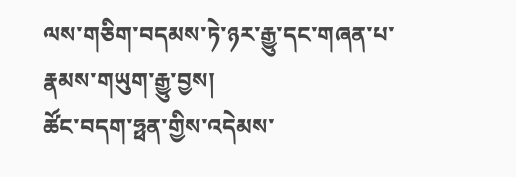ལས་གཅིག་བདམས་ཏེ་ཉར་རྒྱུ་དང་གཞན་པ་རྣམས་གཡུག་རྒྱུ་བྱས།
ཚོང་བདག་ཧྥན་གྱིས་འདེམས་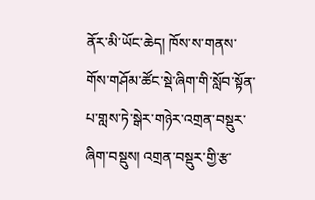ནོར་མི་ཡོང་ཆེད། ཁོས་ས་གནས་གོས་གཤོམ་ཚོང་སྡེ་ཞིག་གི་སློབ་སྟོན་པ་གླས་ཏེ་སྒེར་གཉེར་འགྲན་བསྡུར་ཞིག་བསྡུས། འགྲན་བསྡུར་གྱི་རྩ་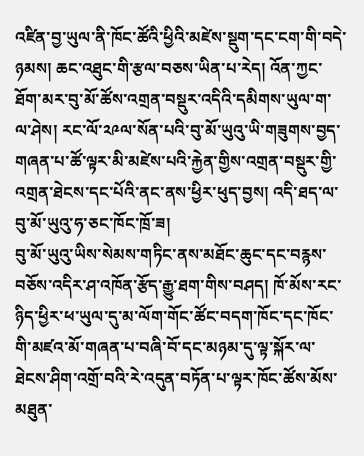འཛིན་བྱ་ཡུལ་ནི་ཁོང་ཚོའི་ཕྱིའི་མཛེས་སྡུག་དང་ངག་གི་བདེ་ཉམས། ཆང་འཐུང་གི་རྩལ་བཅས་ཡིན་པ་རེད། འོན་ཀྱང་ཐོག་མར་བུ་མོ་ཚོས་འགྲན་བསྡུར་འདིའི་དམིགས་ཡུལ་ག་ལ་ཤེས། རང་ལོ་༢༩ལ་སོན་པའི་བུ་མོ་ཡུའུ་ཡི་གཟུགས་བྱད་གཞན་པ་ཚོ་ལྟར་མི་མཛེས་པའི་རྐྱེན་གྱིས་འགྲན་བསྡུར་གྱི་འགྲན་ཐེངས་དང་པོའི་ནང་ནས་ཕྱིར་ཕུད་བྱས། འདི་ཐད་ལ་བུ་མོ་ཡུའུ་ཧ་ཅང་ཁོང་ཁྲོ་ཟ།
བུ་མོ་ཡུའུ་ཡིས་སེམས་གཏིང་ནས་མཐོང་ཆུང་དང་བརྙས་བཅོས་འདིར་ཤ་འཁོན་རྩོད་རྒྱུ་ཐག་གིས་བཤད། ཁོ་མོས་རང་ཉིད་ཕྱིར་ཕ་ཡུལ་དུ་མ་ལོག་གོང་ཚོང་བདག་ཁོང་དང་ཁོང་གི་མཛའ་མོ་གཞན་པ་བཞི་བོ་དང་མཉམ་དུ་ལྟ་སྐོར་ལ་ཐེངས་ཤིག་འགྲོ་བའི་རེ་འདུན་བཏོན་པ་ལྟར་ཁོང་ཚོས་མོས་མཐུན་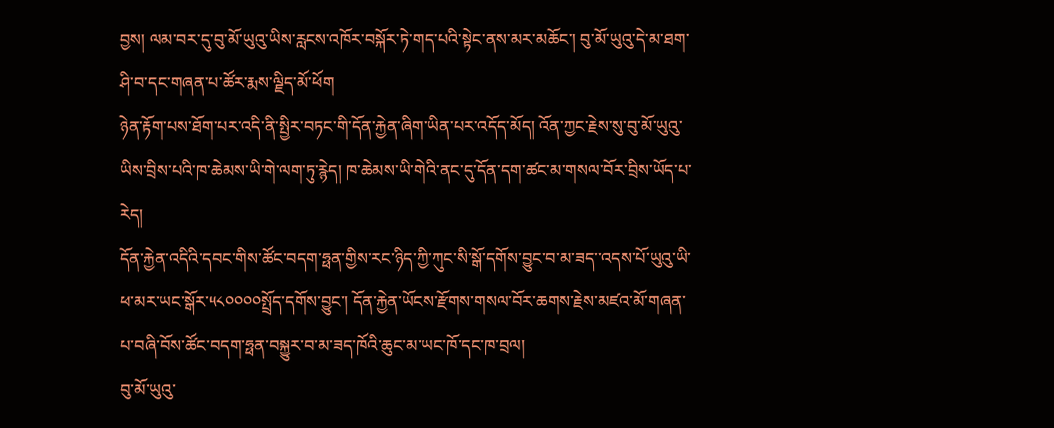བྱས། ལམ་བར་དུ་བུ་མོ་ཡུའུ་ཡིས་རླངས་འཁོར་བསྐོར་ཏེ་གད་པའི་སྟེང་ནས་མར་མཆོང་། བུ་མོ་ཡུའུ་དེ་མ་ཐག་ཤི་བ་དང་གཞན་པ་ཚོར་རྨས་ལྗིད་མོ་ཕོག
ཉེན་རྟོག་པས་ཐོག་པར་འདི་ནི་སྤྱིར་བཏང་གི་དོན་རྐྱེན་ཞིག་ཡིན་པར་འདོད་མོད། འོན་ཀྱང་རྗེས་སུ་བུ་མོ་ཡུའུ་ཡིས་བྲིས་པའི་ཁ་ཆེམས་ཡི་གེ་ལག་ཏུ་རྙེད། ཁ་ཆེམས་ཡི་གེའི་ནང་དུ་དོན་དག་ཚང་མ་གསལ་བོར་བྲིས་ཡོད་པ་རེད།
དོན་རྐྱེན་འདིའི་དབང་གིས་ཚོང་བདག་ཧྥན་གྱིས་རང་ཉིད་ཀྱི་ཀུང་སི་སྒོ་དགོས་བྱུང་བ་མ་ཟད་་འདས་པོ་ཡུའུ་ཡི་ཕ་མར་ཡང་སྒོར་༥༨༠༠༠༠སྤྲོད་དགོས་བྱུང་། དོན་རྐྱེན་ཡོངས་རྫོགས་གསལ་བོར་ཆགས་རྗེས་མཛའ་མོ་གཞན་པ་བཞི་བོས་ཚོང་བདག་ཧྥན་བསྐྱུར་བ་མ་ཟད་ཁོའི་ཆུང་མ་ཡང་ཁོ་དང་ཁ་བྲལ།
བུ་མོ་ཡུའུ་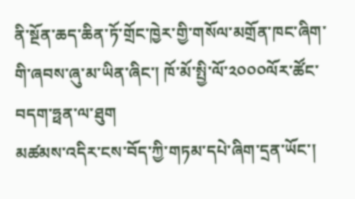ནི་སྔོན་ཆད་ཆིན་ཏོ་གྲོང་ཁྱེར་གྱི་གསོལ་མགྲོན་ཁང་ཞིག་གི་ཞབས་ཞུ་མ་ཡིན་ཞིང་། ཁོ་མོ་སྤྱི་ལོ་༢༠༠༠ལོར་ཚོང་བདག་ཧྥན་ལ་ཐུག
མཚམས་འདིར་ངས་བོད་ཀྱི་གཏམ་དཔེ་ཞིག་དྲན་ཡོང་།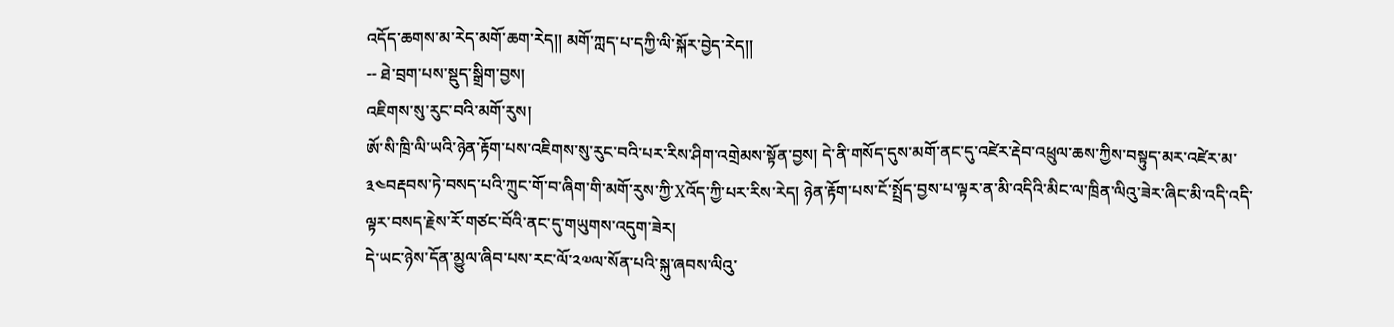འདོད་ཆགས་མ་རེད་མགོ་ཆག་རེད།། མགོ་ཀླད་པ་དཀྱི་ལི་སྐོར་བྱེད་རེད།།
-- ཐེ་བྲག་པས་སྡུད་སྒྲིག་བྱས།
འཇིགས་སུ་རུང་བའི་མགོ་རུས།
ཨོ་སི་ཁྲི་ལི་ཡའི་ཉེན་རྟོག་པས་འཇིགས་སུ་རུང་བའི་པར་རིས་ཤིག་འགྲེམས་སྟོན་བྱས། དེ་ནི་གསོད་དུས་མགོ་ནང་དུ་འཛེར་རྡེབ་འཕྲུལ་ཆས་ཀྱིས་བསྟུད་མར་འཛེར་མ་༣༤བརྡབས་ཏེ་བསད་པའི་ཀྲུང་གོ་བ་ཞིག་གི་མགོ་རུས་ཀྱི་Xའོད་ཀྱི་པར་རིས་རེད། ཉེན་རྟོག་པས་ངོ་སྤྲོད་བྱས་པ་ལྟར་ན་མི་འདིའི་མིང་ལ་ཁྲིན་ལིའུ་ཟེར་ཞིང་མི་འདི་འདི་ལྟར་བསད་རྗེས་རོ་གཙང་བོའི་ནང་དུ་གཡུགས་འདུག་ཟེར།
དེ་ཡང་ཉེས་དོན་མྱུལ་ཞིབ་པས་རང་ལོ་༢༧ལ་སོན་པའི་སྐུ་ཞབས་ལིའུ་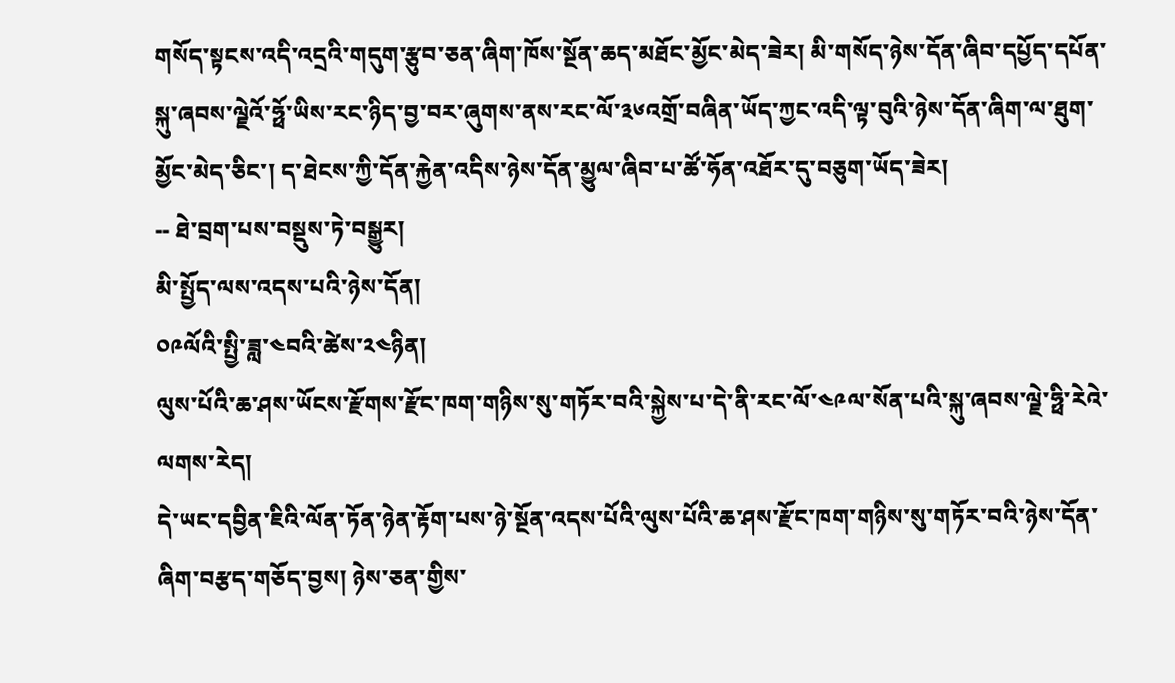གསོད་སྟངས་འདི་འདྲའི་གདུག་རྩུབ་ཅན་ཞིག་ཁོས་སྔོན་ཆད་མཐོང་མྱོང་མེད་ཟེར། མི་གསོད་ཉེས་དོན་ཞིབ་དཔྱོད་དཔོན་སྐུ་ཞབས་ལྗེའོ་ཧྥོ་ཡིས་རང་ཉིད་བྱ་བར་ཞུགས་ནས་རང་ལོ་༣༦འགྲོ་བཞིན་ཡོད་ཀྱང་འདི་ལྟ་བུའི་ཉེས་དོན་ཞིག་ལ་ཐུག་མྱོང་མེད་ཅིང་། ད་ཐེངས་ཀྱི་དོན་རྐྱེན་འདིས་ཉེས་དོན་མྱུལ་ཞིབ་པ་ཚོ་ཧོན་འཐོར་དུ་བཅུག་ཡོད་ཟེར།
-- ཐེ་བྲག་པས་བསྡུས་ཏེ་བསྒྱུར།
མི་སྤྱོད་ལས་འདས་པའི་ཉེས་དོན།
༠༩ལོའི་སྤྱི་ཟླ་༤བའི་ཚེས་༢༤ཉིན།
ལུས་པོའི་ཆ་ཤས་ཡོངས་རྫོགས་རྫོང་ཁག་གཉིས་སུ་གཏོར་བའི་སྐྱེས་པ་དེ་ནི་རང་ལོ་༤༩ལ་སོན་པའི་སྐུ་ཞབས་ལྗེ་ཧྥི་རེའེ་ལགས་རེད།
དེ་ཡང་དབྱིན་ཇིའི་ལོན་ཏོན་ཉེན་རྟོག་པས་ཉེ་སྔོན་འདས་པོའི་ལུས་པོའི་ཆ་ཤས་རྫོང་ཁག་གཉིས་སུ་གཏོར་བའི་ཉེས་དོན་ཞིག་བརྩད་གཅོད་བྱས། ཉེས་ཅན་གྱིས་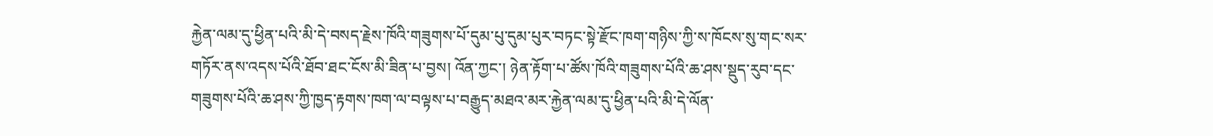རྐྱེན་ལམ་དུ་ཕྱིན་པའི་མི་དེ་བསད་རྗེས་ཁོའི་གཟུགས་པོ་དུམ་པུ་དུམ་པུར་བཏང་སྟེ་རྫོང་ཁག་གཉིས་ཀྱི་ས་ཁོངས་སུ་གང་སར་གཏོར་ནས་འདས་པོའི་ཐོབ་ཐང་ངོས་མི་ཟིན་པ་བྱས། འོན་ཀྱང་། ཉེན་རྟོག་པ་ཚོས་ཁོའི་གཟུགས་པོའི་ཆ་ཤས་སྡུད་རུབ་དང་གཟུགས་པོའི་ཆ་ཤས་ཀྱི་ཁྱད་རྟགས་ཁག་ལ་བལྟས་པ་བརྒྱུད་མཐའ་མར་རྐྱེན་ལམ་དུ་ཕྱིན་པའི་མི་དེ་ལོན་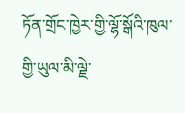ཏོན་གྲོང་ཁྱེར་གྱི་ལྷོ་སྒོའི་ཁུལ་གྱི་ཡུལ་མི་ལྗེ་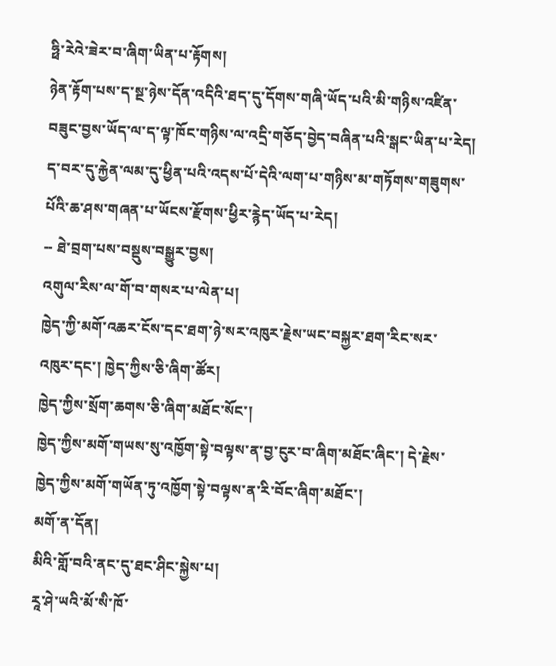ཧྥི་རེའེ་ཟེར་བ་ཞིག་ཡིན་པ་རྟོགས།
ཉེན་རྟོག་པས་ད་སྔ་ཉེས་དོན་འདིའི་ཐད་དུ་དོགས་གཞི་ཡོད་པའི་མི་གཉིས་འཛིན་བཟུང་བྱས་ཡོད་ལ་ད་ལྟ་ཁོང་གཉིས་ལ་འདྲི་གཅོད་བྱེད་བཞིན་པའི་སྒང་ཡིན་པ་རེད།
ད་བར་དུ་རྐྱེན་ལམ་དུ་ཕྱིན་པའི་འདས་པོ་དེའི་ལག་པ་གཉིས་མ་གཏོགས་གཟུགས་པོའི་ཆ་ཤས་གཞན་པ་ཡོངས་རྫོགས་ཕྱིར་རྙེད་ཡོད་པ་རེད།
-- ཐེ་བྲག་པས་བསྡུས་བསྒྱུར་བྱས།
འགུལ་རིས་ལ་གོ་བ་གསར་པ་ལེན་པ།
ཁྱེད་ཀྱི་མགོ་འཆར་ངོས་དང་ཐག་ཉེ་སར་འཁུར་རྗེས་ཡང་བསྐྱར་ཐག་རིང་སར་འཁུར་དང་། ཁྱེད་ཀྱིས་ཅི་ཞིག་ཚོར།
ཁྱེད་ཀྱིས་སྲོག་ཆགས་ཅི་ཞིག་མཐོང་སོང་།
ཁྱེད་ཀྱིས་མགོ་གཡས་སུ་འཁྱོག་སྟེ་བལྟས་ན་བྱ་ངུར་བ་ཞིག་མཐོང་ཞིང་། དེ་རྗེས་ཁྱེད་ཀྱིས་མགོ་གཡོན་ཏུ་འཁྱོག་སྟེ་བལྟས་ན་རི་བོང་ཞིག་མཐོང་།
མགོ་ན་དོན།
མིའི་གློ་བའི་ནང་དུ་ཐང་ཤིང་སྐྱེས་པ།
རཱ་ཤེ་ཡའི་མོ་སི་ཁོ་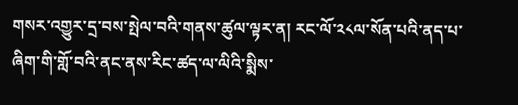གསར་འགྱུར་དྲ་བས་སྤེལ་བའི་གནས་ཚུལ་ལྟར་ན། རང་ལོ་༢༨ལ་སོན་པའི་ནད་པ་ཞིག་གི་གློ་བའི་ནང་ནས་རིང་ཚད་ལ་ལིའི་སྨིས་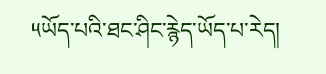༥ཡོད་པའི་ཐང་ཤིང་རྙེད་ཡོད་པ་རེད།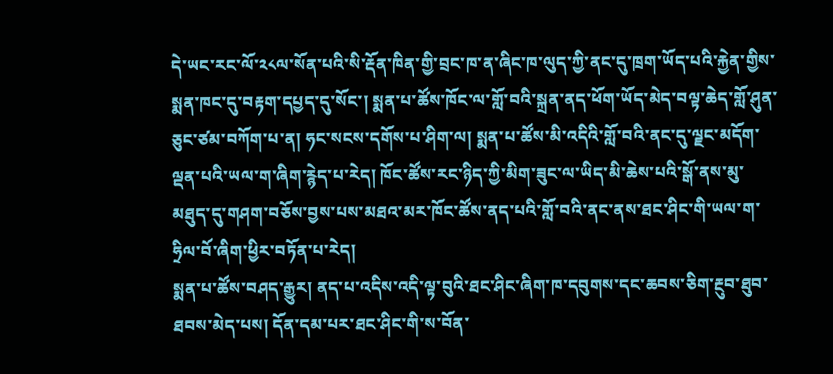དེ་ཡང་རང་ལོ་༢༨ལ་སོན་པའི་སི་རྡོན་ཁིན་གྱི་བྲང་ཁ་ན་ཞིང་ཁ་ལུད་ཀྱི་ནང་དུ་ཁྲག་ཡོད་པའི་རྐྱེན་གྱིས་སྨན་ཁང་དུ་བརྟག་དཔྱད་དུ་སོང་། སྨན་པ་ཚོས་ཁོང་ལ་གློ་བའི་སྐྲན་ནད་ཕོག་ཡོད་མེད་བལྟ་ཆེད་གློ་ཤུན་ཅུང་ཙམ་བཀོག་པ་ན། ཧང་སངས་དགོས་པ་ཤིག་ལ། སྨན་པ་ཚོས་མི་འདིའི་གློ་བའི་ནང་དུ་ལྗང་མདོག་ལྡན་པའི་ཡལ་ག་ཞིག་རྙེད་པ་རེད། ཁོང་ཚོས་རང་ཉིད་ཀྱི་མིག་ཟུང་ལ་ཡིད་མི་ཆེས་པའི་སྒོ་ནས་མུ་མཐུད་དུ་གཤག་བཅོས་བྱས་པས་མཐའ་མར་ཁོང་ཚོས་ནད་པའི་གློ་བའི་ནང་ནས་ཐང་ཤིང་གི་ཡལ་ག་ཧྲིལ་བོ་ཞིག་ཕྱིར་བཏོན་པ་རེད།
སྨན་པ་ཚོས་བཤད་རྒྱུར། ནད་པ་འདིས་འདི་ལྟ་བུའི་ཐང་ཤིང་ཞིག་ཁ་དབུགས་དང་ཆབས་ཅིག་རྔུབ་ཐུབ་ཐབས་མེད་པས། དོན་དམ་པར་ཐང་ཤིང་གི་ས་བོན་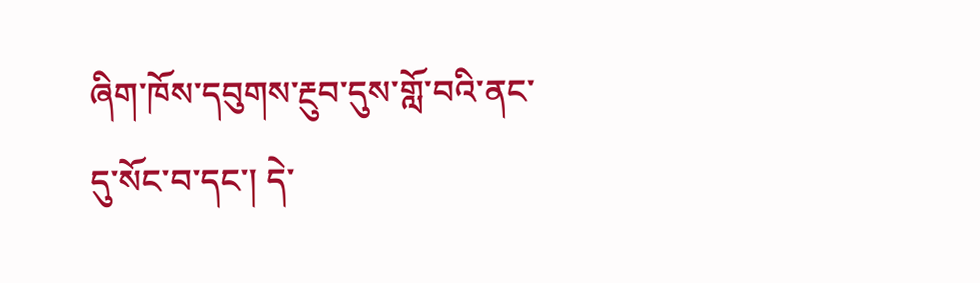ཞིག་ཁོས་དབུགས་རྔུབ་དུས་གློ་བའི་ནང་དུ་སོང་བ་དང་། དེ་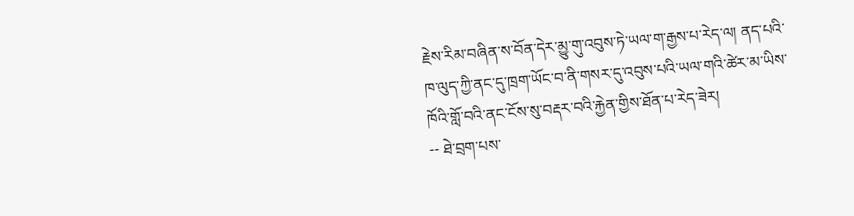རྗེས་རིམ་བཞིན་ས་བོན་དེར་མྱུ་གུ་འབུས་ཏེ་ཡལ་ག་རྒྱས་པ་རེད་ལ། ནད་པའི་ཁ་ལུད་ཀྱི་ནང་དུ་ཁྲག་ཡོང་བ་ནི་གསར་དུ་འབུས་པའི་ཡལ་གའི་ཚེར་མ་ཡིས་ཁོའི་གློ་བའི་ནང་ངོས་སུ་བརྡར་བའི་རྐྱེན་གྱིས་ཐོན་པ་རེད་ཟེར།
-- ཐེ་བྲག་པས་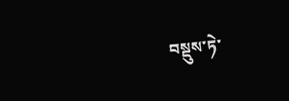བསྡུས་ཏེ་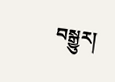བསྒྱུར།